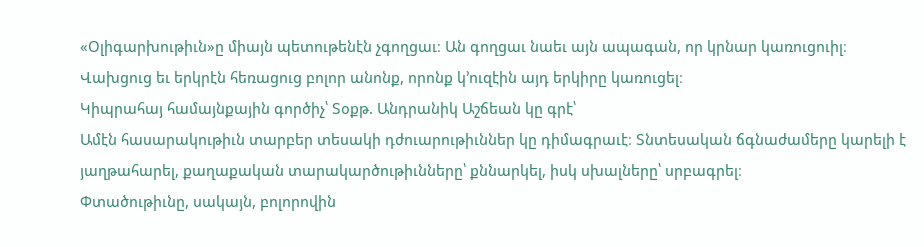«Օլիգարխութիւն»ը միայն պետութենէն չգողցաւ։ Ան գողցաւ նաեւ այն ապագան, որ կրնար կառուցուիլ։ Վախցուց եւ երկրէն հեռացուց բոլոր անոնք, որոնք կ՚ուզէին այդ երկիրը կառուցել։
Կիպրահայ համայնքային գործիչ՝ Տօքթ. Անդրանիկ Աշճեան կը գրէ՝
Ամէն հասարակութիւն տարբեր տեսակի դժուարութիւններ կը դիմագրաւէ։ Տնտեսական ճգնաժամերը կարելի է յաղթահարել, քաղաքական տարակարծութիւնները՝ քննարկել, իսկ սխալները՝ սրբագրել։
Փտածութիւնը, սակայն, բոլորովին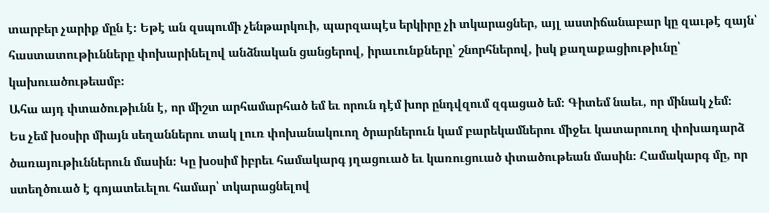տարբեր չարիք մըն է։ Եթէ ան զսպումի չենթարկուի, պարզապէս երկիրը չի տկարացներ, այլ աստիճանաբար կը զաւթէ զայն՝ հաստատութիւնները փոխարինելով անձնական ցանցերով, իրաւունքները՝ շնորհներով, իսկ քաղաքացիութիւնը՝ կախուածութեամբ։
Ահա այդ փտածութիւնն է, որ միշտ արհամարհած եմ եւ որուն դէմ խոր ընդվզում զգացած եմ։ Գիտեմ նաեւ, որ մինակ չեմ։
Ես չեմ խօսիր միայն սեղաններու տակ լուռ փոխանակուող ծրարներուն կամ բարեկամներու միջեւ կատարուող փոխադարձ ծառայութիւններուն մասին։ Կը խօսիմ իբրեւ համակարգ յղացուած եւ կառուցուած փտածութեան մասին։ Համակարգ մը, որ ստեղծուած է գոյատեւելու համար՝ տկարացնելով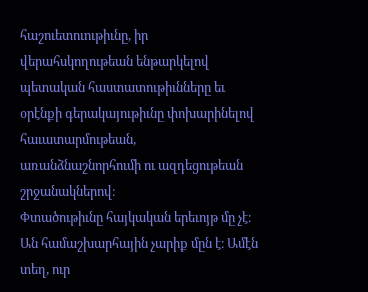հաշուետուութիւնը, իր վերահսկողութեան ենթարկելով պետական հաստատութիւնները եւ օրէնքի գերակայութիւնը փոխարինելով հաւատարմութեան, առանձնաշնորհումի ու ազդեցութեան շրջանակներով։
Փտածութիւնը հայկական երեւոյթ մը չէ։ Ան համաշխարհային չարիք մըն է։ Ամէն տեղ, ուր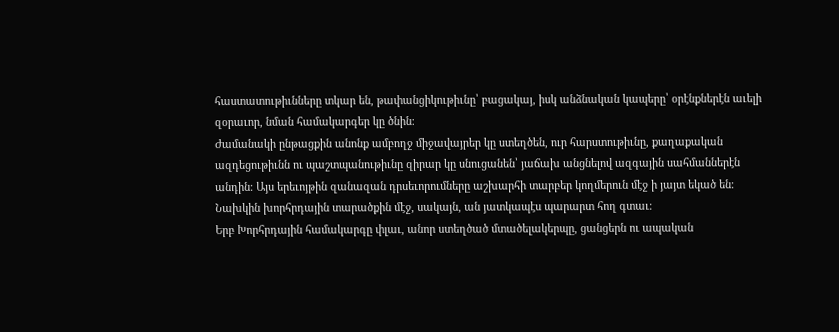հաստատութիւնները տկար են, թափանցիկութիւնը՝ բացակայ, իսկ անձնական կապերը՝ օրէնքներէն աւելի զօրաւոր, նման համակարգեր կը ծնին։
Ժամանակի ընթացքին անոնք ամբողջ միջավայրեր կը ստեղծեն, ուր հարստութիւնը, քաղաքական ազդեցութիւնն ու պաշտպանութիւնը զիրար կը սնուցանեն՝ յաճախ անցնելով ազգային սահմաններէն անդին։ Այս երեւոյթին զանազան դրսեւորումները աշխարհի տարբեր կողմերուն մէջ ի յայտ եկած են։
Նախկին խորհրդային տարածքին մէջ, սակայն, ան յատկապէս պարարտ հող գտաւ։
Երբ Խորհրդային համակարգը փլաւ, անոր ստեղծած մտածելակերպը, ցանցերն ու ապական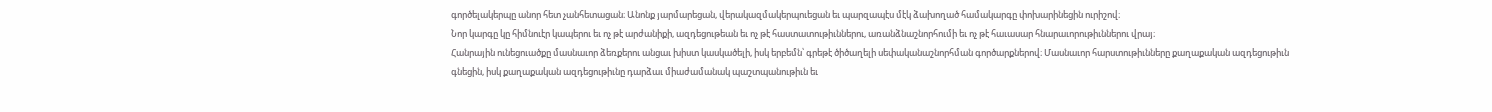գործելակերպը անոր հետ չանհետացան։ Անոնք յարմարեցան, վերակազմակերպուեցան եւ պարզապէս մէկ ձախողած համակարգը փոխարինեցին ուրիշով։
Նոր կարգը կը հիմնուէր կապերու եւ ոչ թէ արժանիքի, ազդեցութեան եւ ոչ թէ հաստատութիւններու, առանձնաշնորհումի եւ ոչ թէ հաւասար հնարաւորութիւններու վրայ։
Հանրային ունեցուածքը մասնաւոր ձեռքերու անցաւ խիստ կասկածելի, իսկ երբեմն՝ գրեթէ ծիծաղելի սեփականաշնորհման գործարքներով։ Մասնաւոր հարստութիւնները քաղաքական ազդեցութիւն գնեցին, իսկ քաղաքական ազդեցութիւնը դարձաւ միաժամանակ պաշտպանութիւն եւ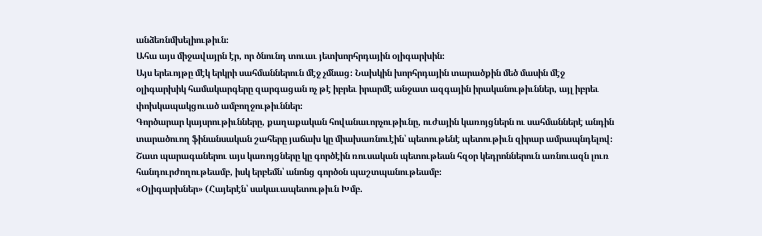անձեռնմխելիութիւն։
Ահա այս միջավայրն էր, որ ծնունդ տուաւ յետխորհրդային օլիգարխին։
Այս երեւոյթը մէկ երկրի սահմաններուն մէջ չմնաց։ Նախկին խորհրդային տարածքին մեծ մասին մէջ օլիգարխիկ համակարգերը զարգացան ոչ թէ իբրեւ իրարմէ անջատ ազգային իրականութիւններ, այլ իբրեւ փոխկապակցուած ամբողջութիւններ։
Գործարար կայսրութիւնները, քաղաքական հովանաւորչութիւնը, ուժային կառոյցներն ու սահմաններէ անդին տարածուող ֆինանսական շահերը յաճախ կը միախառնուէին՝ պետութենէ պետութիւն զիրար ամրապնդելով։
Շատ պարագաներու այս կառոյցները կը գործէին ռուսական պետութեան հզօր կեդրոններուն առնուազն լուռ հանդուրժողութեամբ, իսկ երբեմն՝ անոնց գործօն պաշտպանութեամբ։
«Օլիգարխներ» (Հայերէն՝ սակաւապետութիւն Խմբ.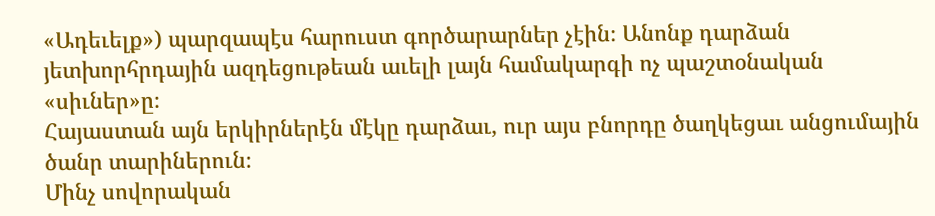«Ադեւելք») պարզապէս հարուստ գործարարներ չէին։ Անոնք դարձան յետխորհրդային ազդեցութեան աւելի լայն համակարգի ոչ պաշտօնական «սիւներ»ը։
Հայաստան այն երկիրներէն մէկը դարձաւ, ուր այս բնորդը ծաղկեցաւ անցումային ծանր տարիներուն։
Մինչ սովորական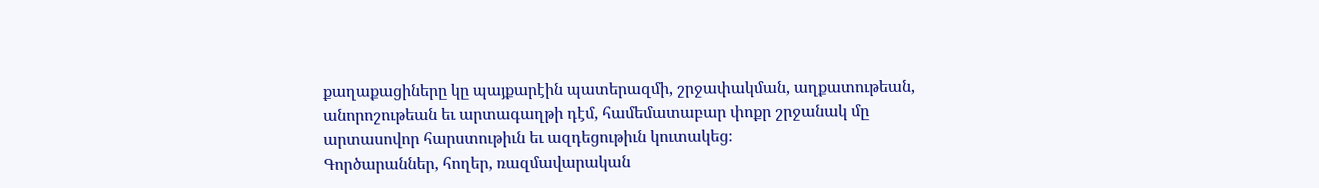քաղաքացիները կը պայքարէին պատերազմի, շրջափակման, աղքատութեան, անորոշութեան եւ արտագաղթի դէմ, համեմատաբար փոքր շրջանակ մը արտասովոր հարստութիւն եւ ազդեցութիւն կուտակեց։
Գործարաններ, հողեր, ռազմավարական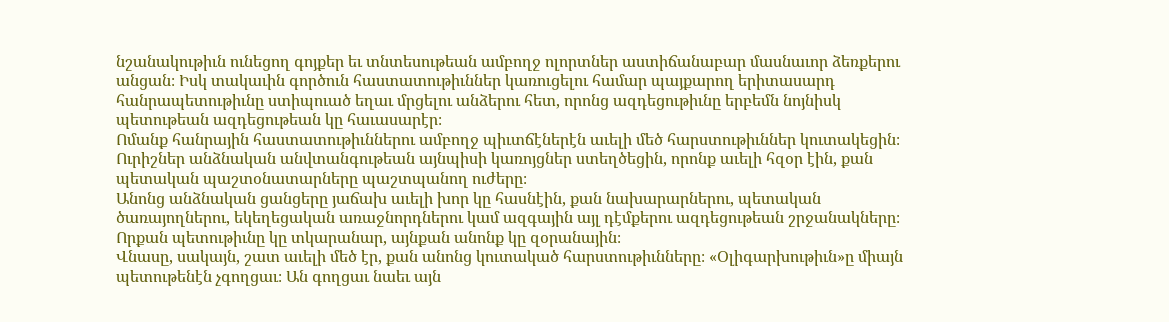նշանակութիւն ունեցող գոյքեր եւ տնտեսութեան ամբողջ ոլորտներ աստիճանաբար մասնաւոր ձեռքերու անցան։ Իսկ տակաւին գործուն հաստատութիւններ կառուցելու համար պայքարող երիտասարդ հանրապետութիւնը ստիպուած եղաւ մրցելու անձերու հետ, որոնց ազդեցութիւնը երբեմն նոյնիսկ պետութեան ազդեցութեան կը հաւասարէր։
Ոմանք հանրային հաստատութիւններու ամբողջ պիւտճէներէն աւելի մեծ հարստութիւններ կուտակեցին։ Ուրիշներ անձնական անվտանգութեան այնպիսի կառոյցներ ստեղծեցին, որոնք աւելի հզօր էին, քան պետական պաշտօնատարները պաշտպանող ուժերը։
Անոնց անձնական ցանցերը յաճախ աւելի խոր կը հասնէին, քան նախարարներու, պետական ծառայողներու, եկեղեցական առաջնորդներու կամ ազգային այլ դէմքերու ազդեցութեան շրջանակները։
Որքան պետութիւնը կը տկարանար, այնքան անոնք կը զօրանային։
Վնասը, սակայն, շատ աւելի մեծ էր, քան անոնց կուտակած հարստութիւնները։ «Օլիգարխութիւն»ը միայն պետութենէն չգողցաւ։ Ան գողցաւ նաեւ այն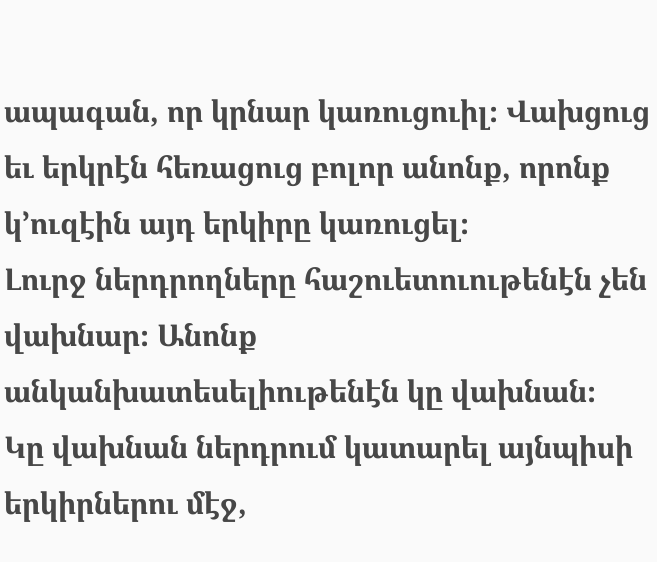ապագան, որ կրնար կառուցուիլ։ Վախցուց եւ երկրէն հեռացուց բոլոր անոնք, որոնք կ՚ուզէին այդ երկիրը կառուցել։
Լուրջ ներդրողները հաշուետուութենէն չեն վախնար։ Անոնք անկանխատեսելիութենէն կը վախնան։
Կը վախնան ներդրում կատարել այնպիսի երկիրներու մէջ,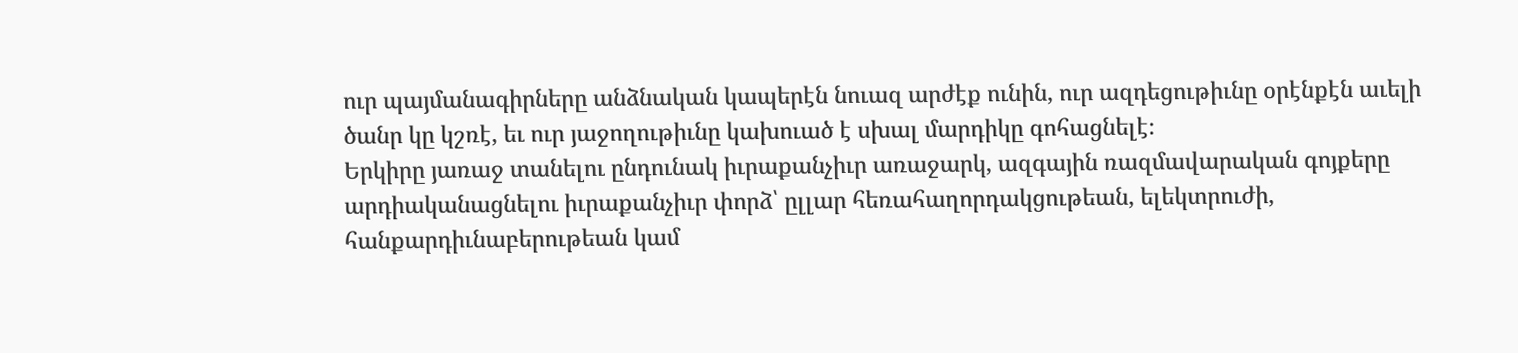ուր պայմանագիրները անձնական կապերէն նուազ արժէք ունին, ուր ազդեցութիւնը օրէնքէն աւելի ծանր կը կշռէ, եւ ուր յաջողութիւնը կախուած է սխալ մարդիկը գոհացնելէ։
Երկիրը յառաջ տանելու ընդունակ իւրաքանչիւր առաջարկ, ազգային ռազմավարական գոյքերը արդիականացնելու իւրաքանչիւր փորձ՝ ըլլար հեռահաղորդակցութեան, ելեկտրուժի, հանքարդիւնաբերութեան կամ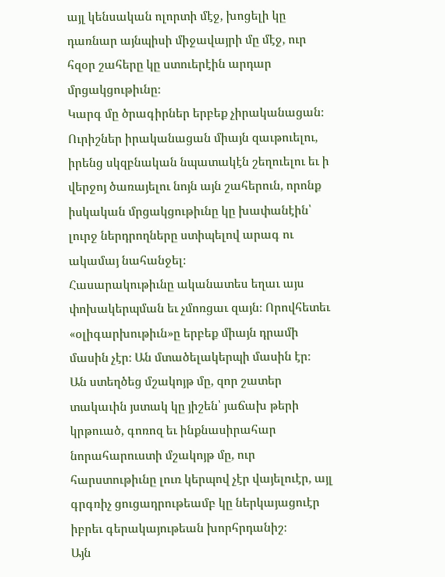այլ կենսական ոլորտի մէջ, խոցելի կը դառնար այնպիսի միջավայրի մը մէջ, ուր հզօր շահերը կը ստուերէին արդար մրցակցութիւնը։
Կարգ մը ծրագիրներ երբեք չիրականացան։ Ուրիշներ իրականացան միայն զաւթուելու, իրենց սկզբնական նպատակէն շեղուելու եւ ի վերջոյ ծառայելու նոյն այն շահերուն, որոնք իսկական մրցակցութիւնը կը խափանէին՝ լուրջ ներդրողները ստիպելով արագ ու ակամայ նահանջել։
Հասարակութիւնը ականատես եղաւ այս փոխակերպման եւ չմոռցաւ զայն։ Որովհետեւ «օլիգարխութիւն»ը երբեք միայն դրամի մասին չէր։ Ան մտածելակերպի մասին էր։
Ան ստեղծեց մշակոյթ մը, զոր շատեր տակաւին յստակ կը յիշեն՝ յաճախ թերի կրթուած, գոռոզ եւ ինքնասիրահար նորահարուստի մշակոյթ մը, ուր հարստութիւնը լուռ կերպով չէր վայելուէր, այլ գրգռիչ ցուցադրութեամբ կը ներկայացուէր իբրեւ գերակայութեան խորհրդանիշ։
Այն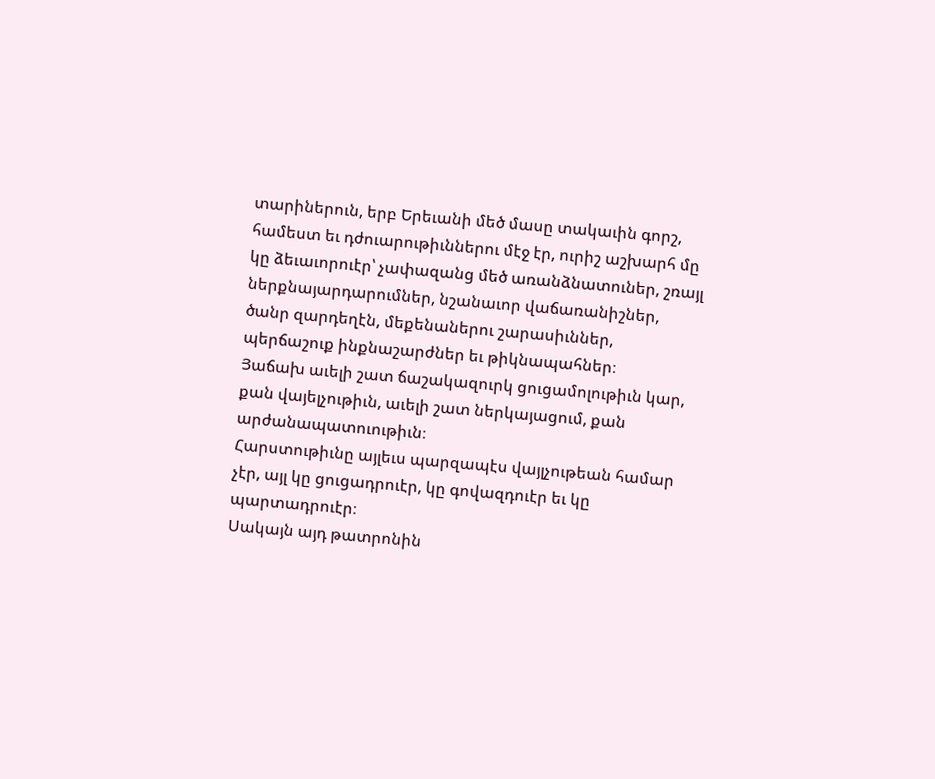տարիներուն, երբ Երեւանի մեծ մասը տակաւին գորշ, համեստ եւ դժուարութիւններու մէջ էր, ուրիշ աշխարհ մը կը ձեւաւորուէր՝ չափազանց մեծ առանձնատուներ, շռայլ ներքնայարդարումներ, նշանաւոր վաճառանիշներ, ծանր զարդեղէն, մեքենաներու շարասիւններ, պերճաշուք ինքնաշարժներ եւ թիկնապահներ։
Յաճախ աւելի շատ ճաշակազուրկ ցուցամոլութիւն կար, քան վայելչութիւն, աւելի շատ ներկայացում, քան արժանապատուութիւն։
Հարստութիւնը այլեւս պարզապէս վայլչութեան համար չէր, այլ կը ցուցադրուէր, կը գովազդուէր եւ կը պարտադրուէր։
Սակայն այդ թատրոնին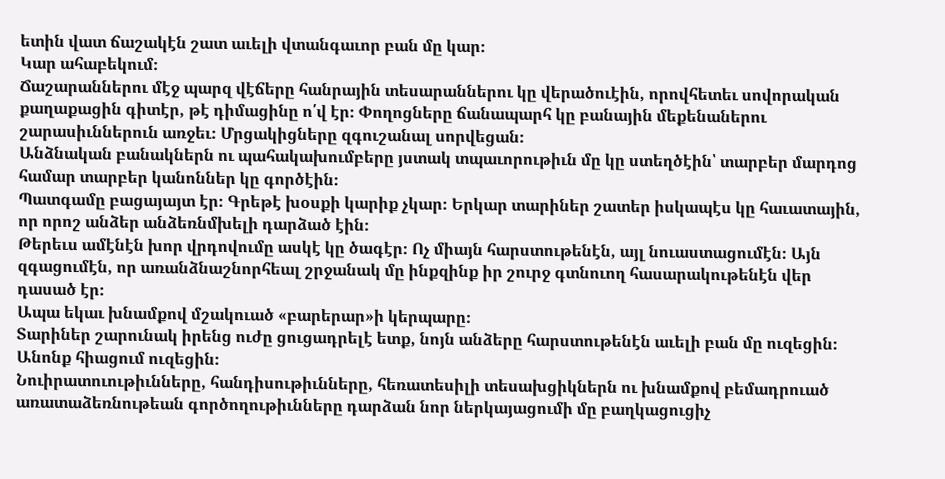ետին վատ ճաշակէն շատ աւելի վտանգաւոր բան մը կար։
Կար ահաբեկում։
Ճաշարաններու մէջ պարզ վէճերը հանրային տեսարաններու կը վերածուէին, որովհետեւ սովորական քաղաքացին գիտէր, թէ դիմացինը ո՛վ էր։ Փողոցները ճանապարհ կը բանային մեքենաներու շարասիւններուն առջեւ։ Մրցակիցները զգուշանալ սորվեցան։
Անձնական բանակներն ու պահակախումբերը յստակ տպաւորութիւն մը կը ստեղծէին՝ տարբեր մարդոց համար տարբեր կանոններ կը գործէին։
Պատգամը բացայայտ էր։ Գրեթէ խօսքի կարիք չկար։ Երկար տարիներ շատեր իսկապէս կը հաւատային, որ որոշ անձեր անձեռնմխելի դարձած էին։
Թերեւս ամէնէն խոր վրդովումը ասկէ կը ծագէր։ Ոչ միայն հարստութենէն, այլ նուաստացումէն։ Այն զգացումէն, որ առանձնաշնորհեալ շրջանակ մը ինքզինք իր շուրջ գտնուող հասարակութենէն վեր դասած էր։
Ապա եկաւ խնամքով մշակուած «բարերար»ի կերպարը։
Տարիներ շարունակ իրենց ուժը ցուցադրելէ ետք, նոյն անձերը հարստութենէն աւելի բան մը ուզեցին։ Անոնք հիացում ուզեցին։
Նուիրատուութիւնները, հանդիսութիւնները, հեռատեսիլի տեսախցիկներն ու խնամքով բեմադրուած առատաձեռնութեան գործողութիւնները դարձան նոր ներկայացումի մը բաղկացուցիչ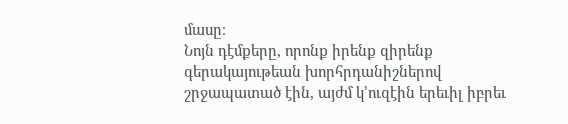մասը։
Նոյն դէմքերը, որոնք իրենք զիրենք գերակայութեան խորհրդանիշներով շրջապատած էին, այժմ կ՚ուզէին երեւիլ իբրեւ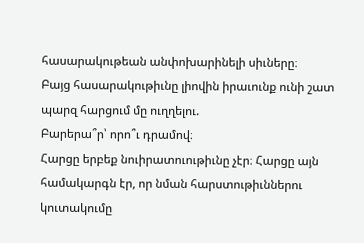հասարակութեան անփոխարինելի սիւները։
Բայց հասարակութիւնը լիովին իրաւունք ունի շատ պարզ հարցում մը ուղղելու.
Բարերա՞ր՝ որո՞ւ դրամով։
Հարցը երբեք նուիրատուութիւնը չէր։ Հարցը այն համակարգն էր, որ նման հարստութիւններու կուտակումը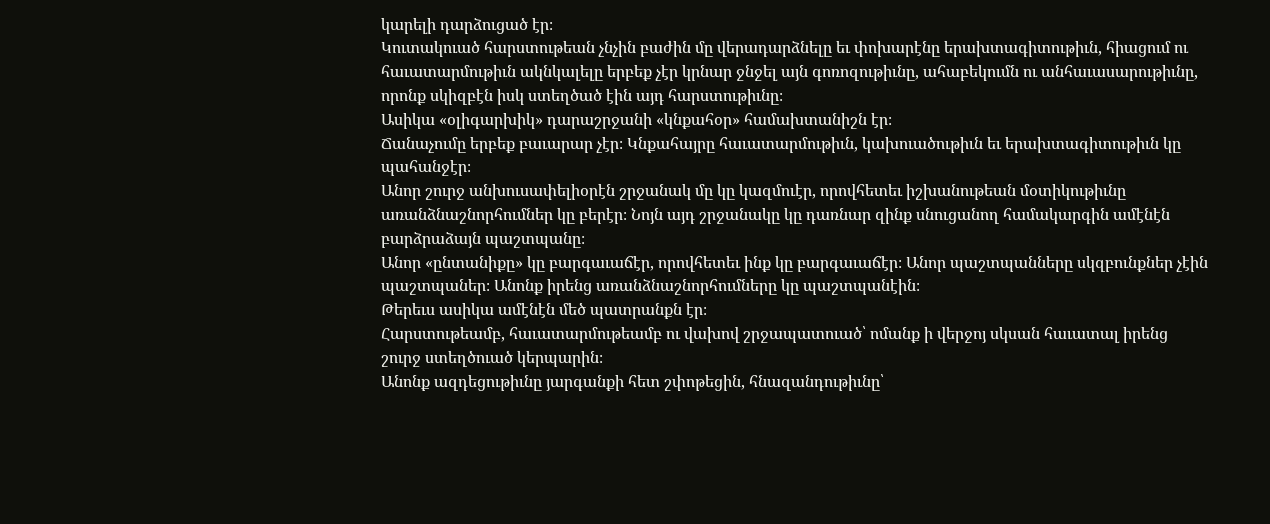կարելի դարձուցած էր։
Կուտակուած հարստութեան չնչին բաժին մը վերադարձնելը եւ փոխարէնը երախտագիտութիւն, հիացում ու հաւատարմութիւն ակնկալելը երբեք չէր կրնար ջնջել այն գոռոզութիւնը, ահաբեկումն ու անհաւասարութիւնը, որոնք սկիզբէն իսկ ստեղծած էին այդ հարստութիւնը։
Ասիկա «օլիգարխիկ» դարաշրջանի «կնքահօր» համախտանիշն էր։
Ճանաչումը երբեք բաւարար չէր։ Կնքահայրը հաւատարմութիւն, կախուածութիւն եւ երախտագիտութիւն կը պահանջէր։
Անոր շուրջ անխուսափելիօրէն շրջանակ մը կը կազմուէր, որովհետեւ իշխանութեան մօտիկութիւնը առանձնաշնորհումներ կը բերէր։ Նոյն այդ շրջանակը կը դառնար զինք սնուցանող համակարգին ամէնէն բարձրաձայն պաշտպանը։
Անոր «ընտանիքը» կը բարգաւաճէր, որովհետեւ ինք կը բարգաւաճէր։ Անոր պաշտպանները սկզբունքներ չէին պաշտպաներ։ Անոնք իրենց առանձնաշնորհումները կը պաշտպանէին։
Թերեւս ասիկա ամէնէն մեծ պատրանքն էր։
Հարստութեամբ, հաւատարմութեամբ ու վախով շրջապատուած՝ ոմանք ի վերջոյ սկսան հաւատալ իրենց շուրջ ստեղծուած կերպարին։
Անոնք ազդեցութիւնը յարգանքի հետ շփոթեցին, հնազանդութիւնը՝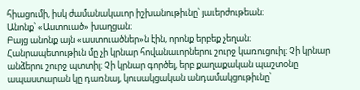հիացումի, իսկ ժամանակաւոր իշխանութիւնը՝ յաւերժութեան։
Անոնք՝ «Աստուած» խաղցան։
Բայց անոնք այն «աստուածներ»ն էին, որոնք երբեք չեղան։
Հանրապետութիւն մը չի կրնար հովանաւորներու շուրջ կառուցուիլ։ Չի կրնար անձերու շուրջ պտտիլ։ Չի կրնար գործել, երբ քաղաքական պաշտօնը ապաստարան կը դառնայ, կուսակցական անդամակցութիւնը՝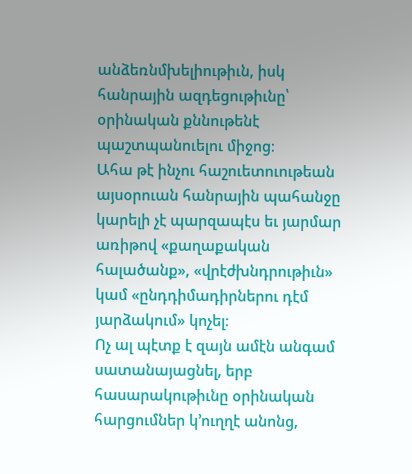անձեռնմխելիութիւն, իսկ հանրային ազդեցութիւնը՝ օրինական քննութենէ պաշտպանուելու միջոց։
Ահա թէ ինչու հաշուետուութեան այսօրուան հանրային պահանջը կարելի չէ պարզապէս եւ յարմար առիթով «քաղաքական հալածանք», «վրէժխնդրութիւն» կամ «ընդդիմադիրներու դէմ յարձակում» կոչել։
Ոչ ալ պէտք է զայն ամէն անգամ սատանայացնել, երբ հասարակութիւնը օրինական հարցումներ կ՚ուղղէ անոնց,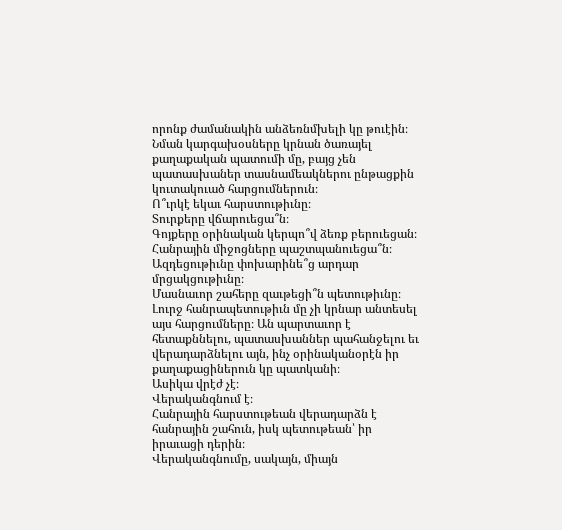որոնք ժամանակին անձեռնմխելի կը թուէին։
Նման կարգախօսները կրնան ծառայել քաղաքական պատումի մը, բայց չեն պատասխաներ տասնամեակներու ընթացքին կուտակուած հարցումներուն։
Ո՞ւրկէ եկաւ հարստութիւնը։
Տուրքերը վճարուեցա՞ն։
Գոյքերը օրինական կերպո՞վ ձեռք բերուեցան։
Հանրային միջոցները պաշտպանուեցա՞ն։
Ազդեցութիւնը փոխարինե՞ց արդար մրցակցութիւնը։
Մասնաւոր շահերը զաւթեցի՞ն պետութիւնը։
Լուրջ հանրապետութիւն մը չի կրնար անտեսել այս հարցումները։ Ան պարտաւոր է հետաքննելու, պատասխաններ պահանջելու եւ վերադարձնելու այն, ինչ օրինականօրէն իր քաղաքացիներուն կը պատկանի։
Ասիկա վրէժ չէ։
Վերականգնում է։
Հանրային հարստութեան վերադարձն է հանրային շահուն, իսկ պետութեան՝ իր իրաւացի դերին։
Վերականգնումը, սակայն, միայն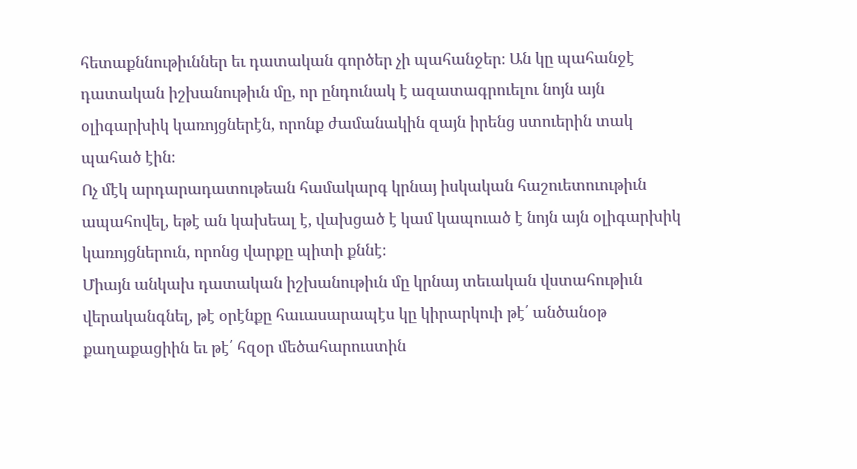հետաքննութիւններ եւ դատական գործեր չի պահանջեր։ Ան կը պահանջէ դատական իշխանութիւն մը, որ ընդունակ է ազատագրուելու նոյն այն օլիգարխիկ կառոյցներէն, որոնք ժամանակին զայն իրենց ստուերին տակ պահած էին։
Ոչ մէկ արդարադատութեան համակարգ կրնայ իսկական հաշուետուութիւն ապահովել, եթէ ան կախեալ է, վախցած է կամ կապուած է նոյն այն օլիգարխիկ կառոյցներուն, որոնց վարքը պիտի քննէ։
Միայն անկախ դատական իշխանութիւն մը կրնայ տեւական վստահութիւն վերականգնել, թէ օրէնքը հաւասարապէս կը կիրարկուի թէ՛ անծանօթ քաղաքացիին եւ թէ՛ հզօր մեծահարուստին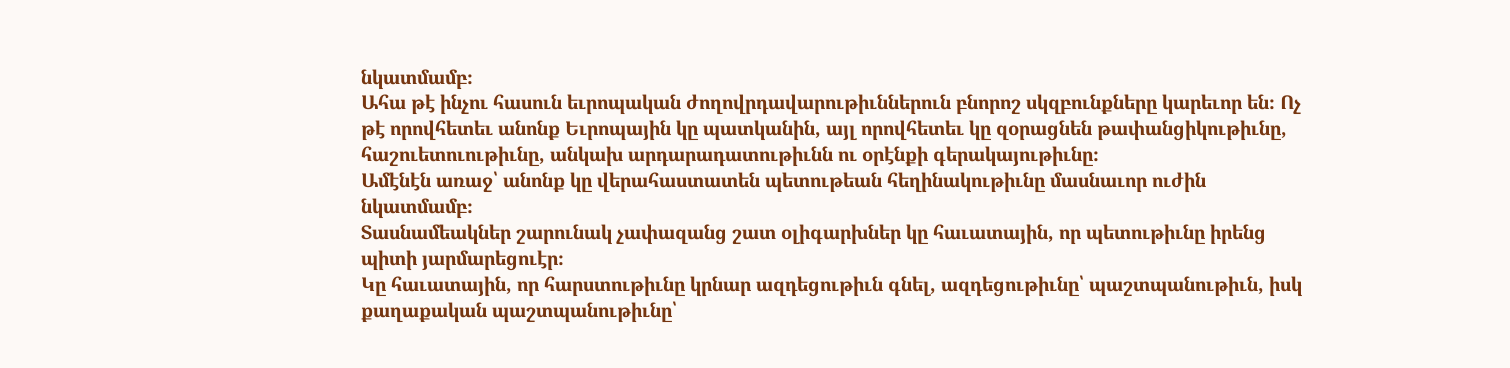նկատմամբ։
Ահա թէ ինչու հասուն եւրոպական ժողովրդավարութիւններուն բնորոշ սկզբունքները կարեւոր են։ Ոչ թէ որովհետեւ անոնք Եւրոպային կը պատկանին, այլ որովհետեւ կը զօրացնեն թափանցիկութիւնը, հաշուետուութիւնը, անկախ արդարադատութիւնն ու օրէնքի գերակայութիւնը։
Ամէնէն առաջ՝ անոնք կը վերահաստատեն պետութեան հեղինակութիւնը մասնաւոր ուժին նկատմամբ։
Տասնամեակներ շարունակ չափազանց շատ օլիգարխներ կը հաւատային, որ պետութիւնը իրենց պիտի յարմարեցուէր։
Կը հաւատային, որ հարստութիւնը կրնար ազդեցութիւն գնել, ազդեցութիւնը՝ պաշտպանութիւն, իսկ քաղաքական պաշտպանութիւնը՝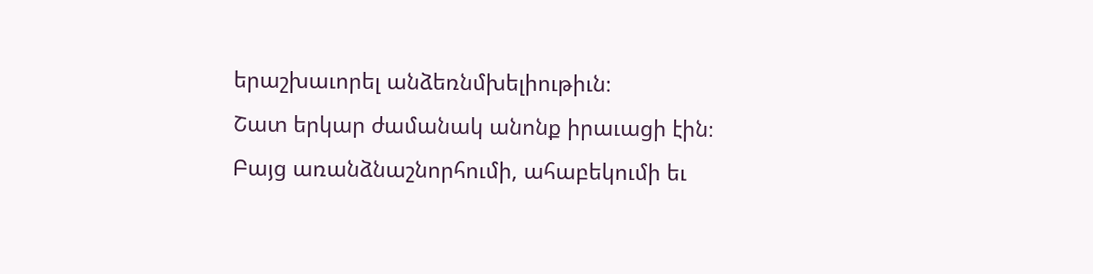երաշխաւորել անձեռնմխելիութիւն։
Շատ երկար ժամանակ անոնք իրաւացի էին։
Բայց առանձնաշնորհումի, ահաբեկումի եւ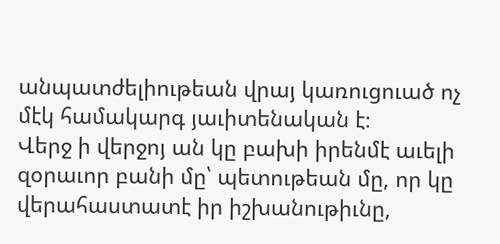անպատժելիութեան վրայ կառուցուած ոչ մէկ համակարգ յաւիտենական է։
Վերջ ի վերջոյ ան կը բախի իրենմէ աւելի զօրաւոր բանի մը՝ պետութեան մը, որ կը վերահաստատէ իր իշխանութիւնը,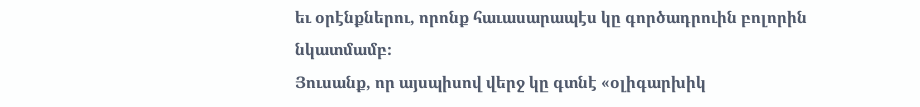եւ օրէնքներու, որոնք հաւասարապէս կը գործադրուին բոլորին նկատմամբ։
Յուսանք, որ այսպիսով վերջ կը գտնէ «օլիգարխիկ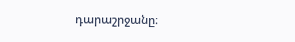դարաշրջանը։